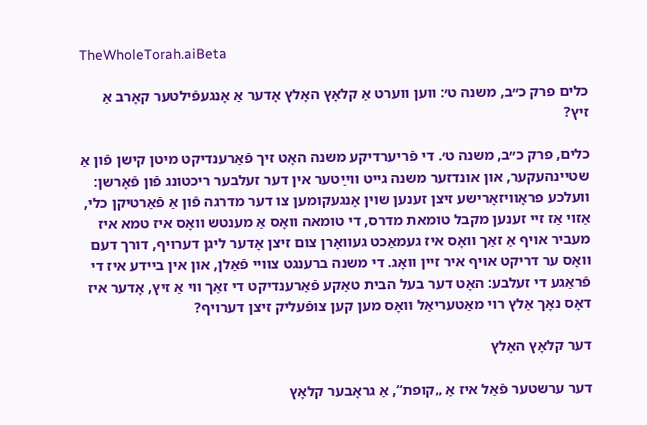TheWholeTorah.aiBeta

כלים פרק כ״ב, משנה ט׳: ווען ווערט אַ קלאָץ האָלץ אָדער אַ אָנגעפֿילטער קאָרב אַ זיץ?

כלים, פרק כ״ב, משנה ט׳. די פֿריערדיקע משנה האָט זיך פֿאַרענדיקט מיטן קישן פֿון אַ שטיינהעקער, און אונדזער משנה גייט ווײַטער אין דער זעלבער ריכטונג פֿון פֿאָרשן: וועלכע פּראָוויזאָרישע זיצן זענען שוין אָנגעקומען צו דער מדרגה פֿון אַ פֿאַרטיקן כלי, אַזוי אַז זיי זענען מקבל טומאת מדרס, די טומאה וואָס אַ מענטש וואָס איז טמא איז מעביר אויף אַ זאַך וואָס איז געמאַכט געוואָרן צום זיצן אָדער ליגן דערויף, דורך דעם וואָס ער דריקט אויף איר זיין וואָג. די משנה ברענגט צוויי פֿאַלן, און אין ביידע איז די פֿראַגע די זעלבע: האָט דער בעל הבית טאַקע פֿאַרענדיקט די זאַך ווי אַ זיץ, אָדער איז דאָס נאָך אַלץ רוי מאַטעריאַל וואָס מען קען צופֿעליק זיצן דערויף?

דער קלאָץ האָלץ

דער ערשטער פֿאַל איז אַ „קופת“, אַ גראָבער קלאָץ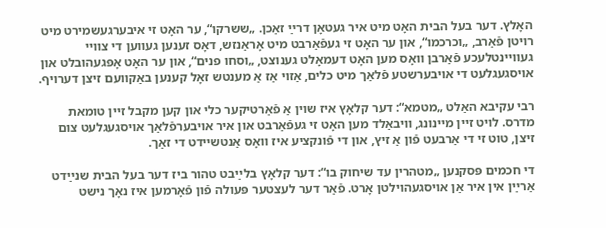האָלץ. דער בעל הבית האָט מיט איר געטאָן דרײַ זאַכן. „ששרקו“, ער האָט זי איבערגעשמירט מיט רויטן פֿאַרב, „וכרכמו“, און ער האָט זי געפֿאַרבט מיט אָראַנזש, דאָס זענען געווען די צוויי געוויינטלעכע פֿאַרבן וואָס מען האָט דעמאָלט גענוצט, „וסחו פנים“, און ער האָט אָפּגעהובלט און אויסגעגלעט די אויבערשטע פֿלאַך מיט כלים, אַזוי אַז אַ מענטש זאָל קענען באַקוועם זיצן דערויף.

רבי עקיבא האַלט „מטמא“: דער קלאָץ איז שוין אַ פֿאַרטיקער כלי און קען מקבל זיין טומאת מדרס. לויט זיין מיינונג, וויבאַלד מען האָט זי געפֿאַרבט און איר אויבערפֿלאַך אויסגעגלעט צום זיצן, טוט זי די אַרבעט פֿון אַ זיץ, און די פֿונקציע איז וואָס אַנטשיידט די זאַך.

די חכמים פּסקנען „מטהרין עד שיחוק בו“: דער קלאָץ בלײַבט טהור ביז דער בעל הבית שנײַדט אַרײַן אין איר אַן אויסגעהוילטן אָרט. פֿאַר דער לעצטער פּעולה פֿון פֿאָרמען איז נאָך נישט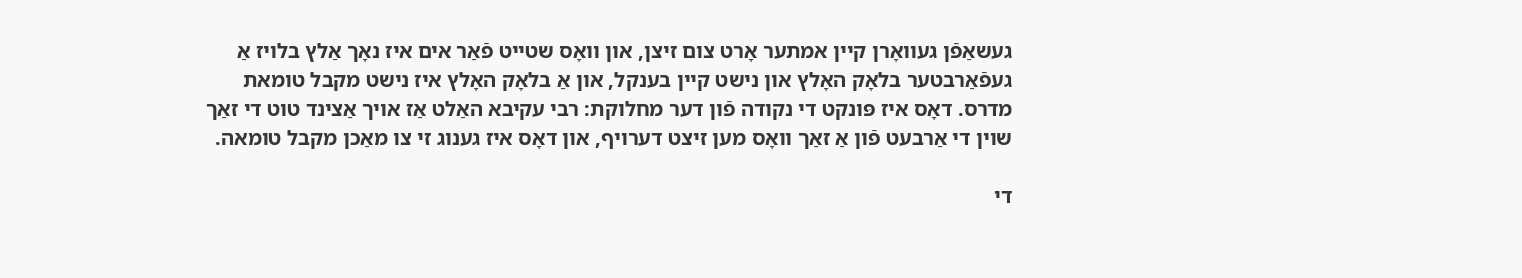געשאַפֿן געוואָרן קיין אמתער אָרט צום זיצן, און וואָס שטייט פֿאַר אים איז נאָך אַלץ בלויז אַ געפֿאַרבטער בלאָק האָלץ און נישט קיין בענקל, און אַ בלאָק האָלץ איז נישט מקבל טומאת מדרס. דאָס איז פּונקט די נקודה פֿון דער מחלוקת: רבי עקיבא האַלט אַז אויך אַצינד טוט די זאַך שוין די אַרבעט פֿון אַ זאַך וואָס מען זיצט דערויף, און דאָס איז גענוג זי צו מאַכן מקבל טומאה.

די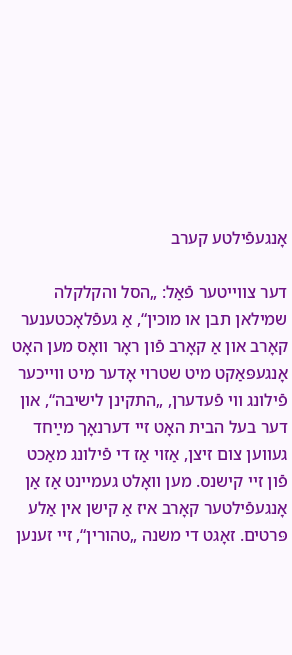אָנגעפֿילטע קערב

דער צווייטער פֿאַל: „הסל והקלקלה שמילאן תבן או מוכין“, אַ געפֿלאָכטענער קאָרב און אַ קאָרב פֿון ראָר וואָס מען האָט אָנגעפּאַקט מיט שטרוי אָדער מיט ווייכער פֿילונג ווי פֿעדערן, „התקינן לישיבה“, און דער בעל הבית האָט זיי דערנאָך מײַחד געווען צום זיצן, אַזוי אַז די פֿילונג מאַכט פֿון זיי קישנס. מען וואָלט געמיינט אַז אַן אָנגעפֿילטער קאָרב איז אַ קישן אין אַלע פּרטים. זאָגט די משנה „טהורין“, זיי זענען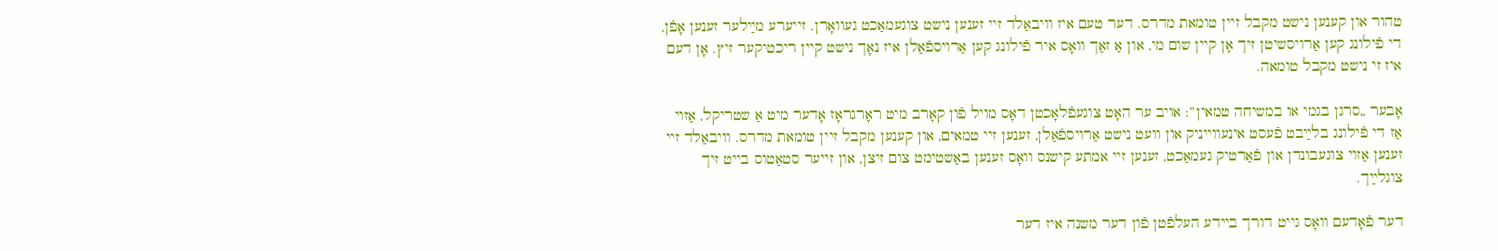טהור און קענען נישט מקבל זיין טומאת מדרס. דער טעם איז וויבאַלד זיי זענען נישט צוגעמאַכט געוואָרן. זייערע מײַלער זענען אָפֿן, די פֿילונג קען אַרויסשיטן זיך אָן קיין שום מי, און אַ זאַך וואָס איר פֿילונג קען אַרויספֿאַלן איז נאָך נישט קיין ריכטיקער זיץ. אָן דעם איז זי נישט מקבל טומאה.

אָבער „סרגן בגמי או במשיחה טמאין“: אויב ער האָט צוגעפֿלאָכטן דאָס מויל פֿון קאָרב מיט ראָרגראָז אָדער מיט אַ שטריקל, אַזוי אַז די פֿילונג בלײַבט פֿעסט אינעווייניק און וועט נישט אַרויספֿאַלן, זענען זיי טמאים, און קענען מקבל זיין טומאת מדרס. וויבאַלד זיי זענען אַזוי צוגעבונדן און פֿאַרטיק געמאַכט, זענען זיי אמתע קישנס וואָס זענען באַשטימט צום זיצן, און זייער סטאַטוס בייט זיך צוגלײַך.

דער פֿאָדעם וואָס גייט דורך ביידע העלפֿטן פֿון דער משנה איז דער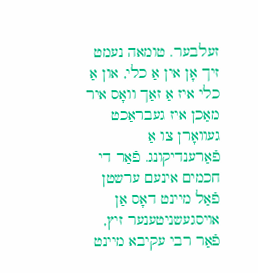זעלבער. טומאה נעמט זיך אָן אין אַ כלי, און אַ כלי איז אַ זאַך וואָס איר מאַכן איז געבראַכט געוואָרן צו אַ פֿאַרענדיקונג. פֿאַר די חכמים אינעם ערשטן פֿאַל מיינט דאָס אַן אויסגעשניטענער זיץ, פֿאַר רבי עקיבא מיינט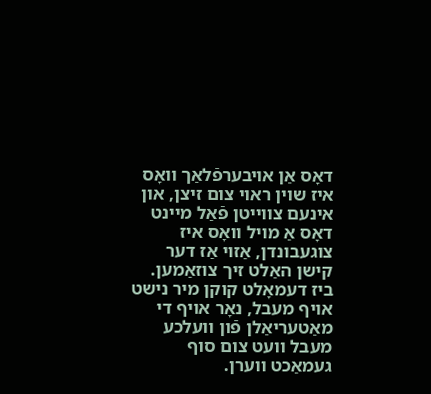דאָס אַן אויבערפֿלאַך וואָס איז שוין ראוי צום זיצן, און אינעם צווייטן פֿאַל מיינט דאָס אַ מויל וואָס איז צוגעבונדן, אַזוי אַז דער קישן האַלט זיך צוזאַמען. ביז דעמאָלט קוקן מיר נישט אויף מעבל, נאָר אויף די מאַטעריאַלן פֿון וועלכע מעבל וועט צום סוף געמאַכט ווערן.